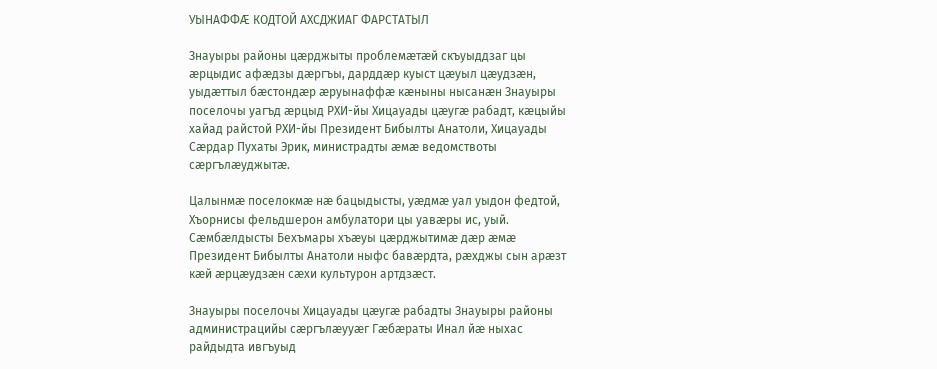УЫНАФФÆ КОДТОЙ АХСДЖИАГ ФАРСТАТЫЛ

Знауыры районы цæрджыты проблемæтæй скъуыддзаг цы æрцыдис афæдзы дæргъы, дарддæр куыст цæуыл цæудзæн, уыдæттыл бæстондæр æруынаффæ кæныны нысанæн Знауыры поселочы уагъд æрцыд РХИ-йы Хицауады цæугæ рабадт, кæцыйы хайад райстой РХИ-йы Президент Бибылты Анатоли, Хицауады Сæрдар Пухаты Эрик, министрадты æмæ ведомствоты сæргълæуджытæ.

Цалынмæ поселокмæ нæ бацыдысты, уæдмæ уал уыдон федтой, Хъорнисы фельдшерон амбулатори цы уавæры ис, уый. Сæмбæлдысты Бехъмары хъæуы цæрджытимæ дæр æмæ Президент Бибылты Анатоли ныфс бавæрдта, рæхджы сын арæзт кæй æрцæудзæн сæхи культурон артдзæст.

Знауыры поселочы Хицауады цæугæ рабадты Знауыры районы администрацийы сæргълæууæг Гæбæраты Инал йæ ныхас райдыдта ивгъуыд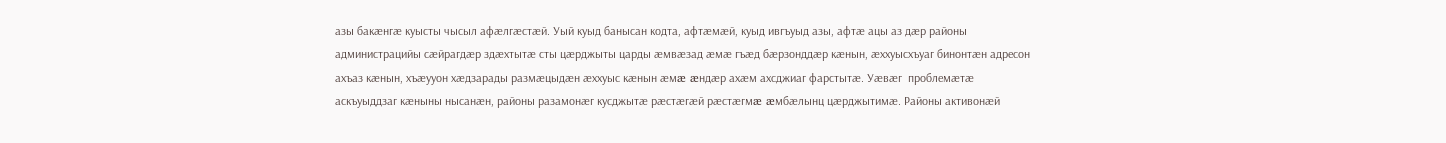азы бакæнгæ куысты чысыл афæлгæстæй. Уый куыд банысан кодта, афтæмæй, куыд ивгъуыд азы, афтæ ацы аз дæр районы администрацийы сæйрагдæр здæхтытæ сты цæрджыты царды æмвæзад æмæ гъæд бæрзонддæр кæнын, æххуысхъуаг бинонтæн адресон ахъаз кæнын, хъæууон хæдзарады размæцыдæн æххуыс кæнын æмæ æндæр ахæм ахсджиаг фарстытæ. Уæвæг  проблемæтæ аскъуыддзаг кæныны нысанæн, районы разамонæг кусджытæ рæстæгæй рæстæгмæ æмбæлынц цæрджытимæ. Районы активонæй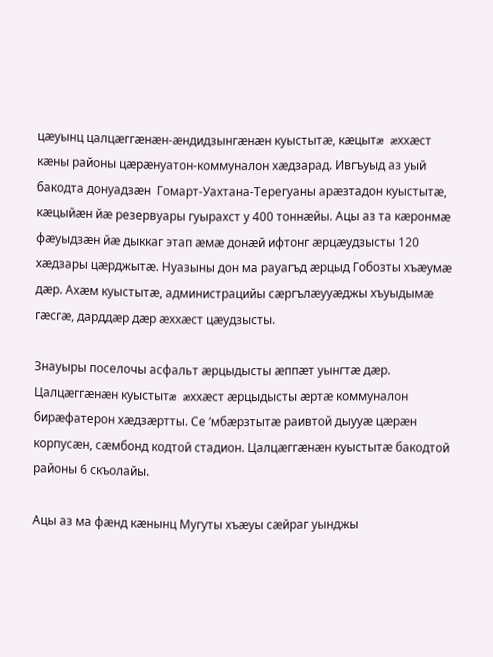цæуынц цалцæггæнæн-æндидзынгæнæн куыстытæ, кæцытæ æххæст кæны районы цæрæнуатон-коммуналон хæдзарад. Ивгъуыд аз уый бакодта донуадзæн  Гомарт-Уахтана-Терегуаны арæзтадон куыстытæ, кæцыйæн йæ резервуары гуырахст у 400 тоннæйы. Ацы аз та кæронмæ фæуыдзæн йæ дыккаг этап æмæ донæй ифтонг æрцæудзысты 120 хæдзары цæрджытæ. Нуазыны дон ма рауагъд æрцыд Гобозты хъæумæ дæр. Ахæм куыстытæ, администрацийы сæргълæууæджы хъуыдымæ гæсгæ, дарддæр дæр æххæст цæудзысты.

Знауыры поселочы асфальт æрцыдысты æппæт уынгтæ дæр. Цалцæггæнæн куыстытæ æххæст æрцыдысты æртæ коммуналон бирæфатерон хæдзæртты. Се ‘мбæрзтытæ раивтой дыууæ цæрæн корпусæн, сæмбонд кодтой стадион. Цалцæггæнæн куыстытæ бакодтой районы 6 скъолайы.

Ацы аз ма фæнд кæнынц Мугуты хъæуы сæйраг уынджы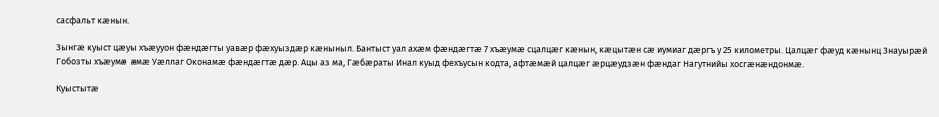сасфальт кæнын.

Зынгæ куыст цæуы хъæууон фæндæгты уавæр фæхуыздæр кæныныл. Бантыст уал ахæм фæндæгтæ 7 хъæумæ сцалцæг кæнын, кæцытæн сæ иумиаг дæргъ у 25 километры. Цалцæг фæуд кæнынц Знауырæй Гобозты хъæумæ æмæ Уæллаг Оконамæ фæндæгтæ дæр. Ацы аз ма, Гæбæраты Инал куыд фехъусын кодта, афтæмæй цалцæг æрцæудзæн фæндаг Нагутнийы хосгæнæндонмæ.

Куыстытæ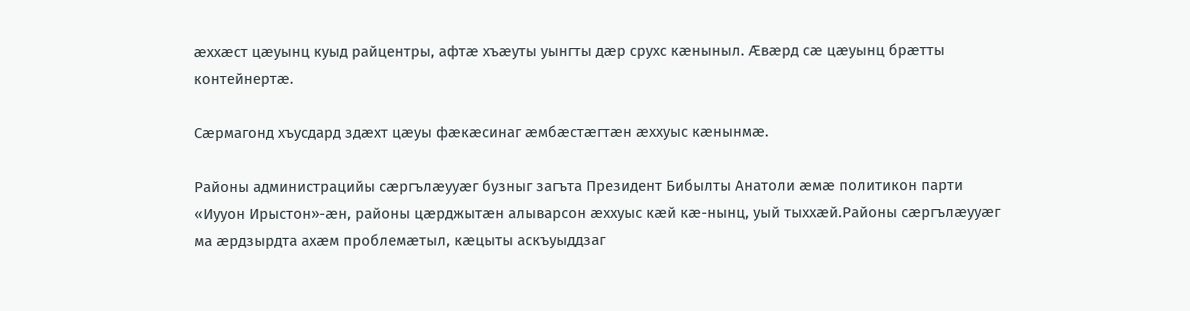æххæст цæуынц куыд райцентры, афтæ хъæуты уынгты дæр срухс кæныныл. Æвæрд сæ цæуынц брæтты контейнертæ.

Сæрмагонд хъусдард здæхт цæуы фæкæсинаг æмбæстæгтæн æххуыс кæнынмæ.

Районы администрацийы сæргълæууæг бузныг загъта Президент Бибылты Анатоли æмæ политикон парти «Иууон Ирыстон»-æн, районы цæрджытæн алыварсон æххуыс кæй кæ-нынц, уый тыххæй.Районы сæргълæууæг ма æрдзырдта ахæм проблемæтыл, кæцыты аскъуыддзаг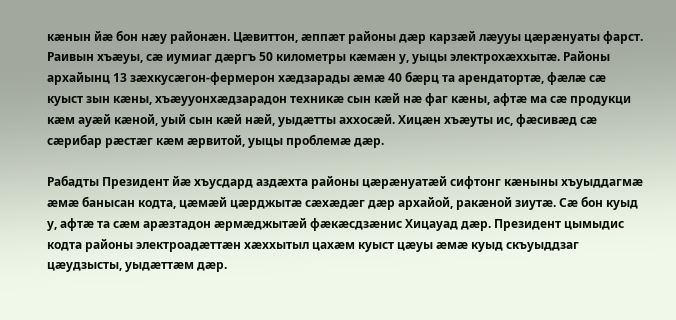кæнын йæ бон нæу районæн. Цæвиттон, æппæт районы дæр карзæй лæууы цæрæнуаты фарст. Раивын хъæуы, сæ иумиаг дæргъ 50 километры кæмæн у, уыцы электрохæххытæ. Районы архайынц 13 зæхкусæгон-фермерон хæдзарады æмæ 40 бæрц та арендатортæ, фæлæ сæ куыст зын кæны, хъæууонхæдзарадон техникæ сын кæй нæ фаг кæны, афтæ ма сæ продукци кæм ауæй кæной, уый сын кæй нæй, уыдæтты аххосæй. Хицæн хъæуты ис, фæсивæд сæ сæрибар рæстæг кæм æрвитой, уыцы проблемæ дæр.

Рабадты Президент йæ хъусдард аздæхта районы цæрæнуатæй сифтонг кæныны хъуыддагмæ æмæ банысан кодта, цæмæй цæрджытæ сæхæдæг дæр архайой, ракæной зиутæ. Сæ бон куыд у, афтæ та сæм арæзтадон æрмæджытæй фæкæсдзæнис Хицауад дæр. Президент цымыдис кодта районы электроадæттæн хæххытыл цахæм куыст цæуы æмæ куыд скъуыддзаг цæудзысты, уыдæттæм дæр.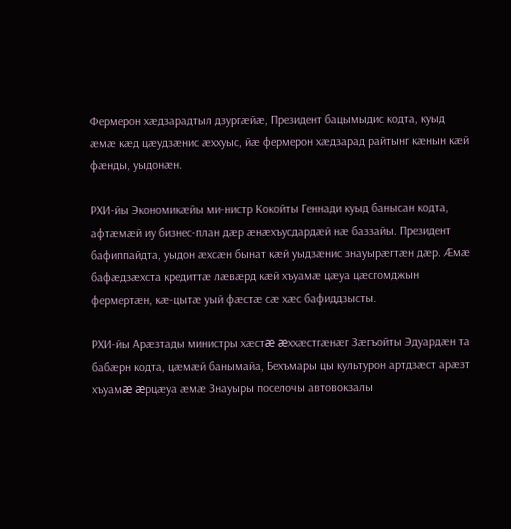Фермерон хæдзарадтыл дзургæйæ, Президент бацымыдис кодта, куыд æмæ кæд цæудзæнис æххуыс, йæ фермерон хæдзарад райтынг кæнын кæй фæнды, уыдонæн.

РХИ-йы Экономикæйы ми-нистр Кокойты Геннади куыд банысан кодта, афтæмæй иу бизнес-план дæр æнæхъусдардæй нæ баззайы. Президент бафиппайдта, уыдон æхсæн бынат кæй уыдзæнис знауырæгтæн дæр. Æмæ бафæдзæхста кредиттæ лæвæрд кæй хъуамæ цæуа цæсгомджын фермертæн, кæ-цытæ уый фæстæ сæ хæс бафиддзысты.

РХИ-йы Арæзтады министры хæстæ æххæстгæнæг Зæгъойты Эдуардæн та бабæрн кодта, цæмæй банымайа, Бехъмары цы культурон артдзæст арæзт хъуамæ æрцæуа æмæ Знауыры поселочы автовокзалы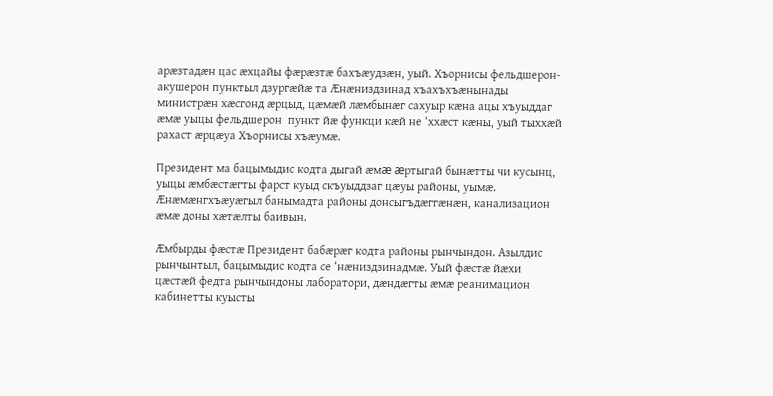арæзтадæн цас æхцайы фæрæзтæ бахъæудзæн, уый. Хъорнисы фельдшерон-акушерон пунктыл дзургæйæ та Æнæниздзинад хъахъхъæнынады министрæн хæсгонд æрцыд, цæмæй лæмбынæг сахуыр кæна ацы хъуыддаг æмæ уыцы фельдшерон  пункт йæ функци кæй не ‘ххæст кæны, уый тыххæй рахаст æрцæуа Хъорнисы хъæумæ.

Президент ма бацымыдис кодта дыгай æмæ æртыгай бынæтты чи кусынц, уыцы æмбæстæгты фарст куыд скъуыддзаг цæуы районы, уымæ. Æнæмæнгхъæуæгыл банымадта районы донсыгъдæггæнæн, канализацион æмæ доны хæтæлты баивын.

Æмбырды фæстæ Президент бабæрæг кодта районы рынчындон. Азылдис рынчынтыл, бацымыдис кодта се ‘нæниздзинадмæ. Уый фæстæ йæхи цæстæй федта рынчындоны лаборатори, дæндæгты æмæ реанимацион кабинетты куысты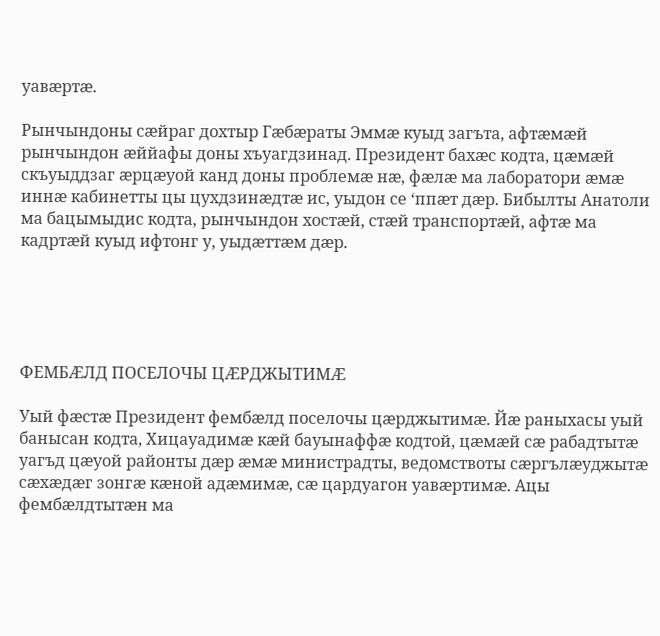уавæртæ.

Рынчындоны сæйраг дохтыр Гæбæраты Эммæ куыд загъта, афтæмæй рынчындон æййафы доны хъуагдзинад. Президент бахæс кодта, цæмæй скъуыддзаг æрцæуой канд доны проблемæ нæ, фæлæ ма лаборатори æмæ иннæ кабинетты цы цухдзинæдтæ ис, уыдон се ‘ппæт дæр. Бибылты Анатоли ма бацымыдис кодта, рынчындон хостæй, стæй транспортæй, афтæ ма кадртæй куыд ифтонг у, уыдæттæм дæр.





ФЕМБÆЛД ПОСЕЛОЧЫ ЦÆРДЖЫТИМÆ

Уый фæстæ Президент фембæлд поселочы цæрджытимæ. Йæ раныхасы уый банысан кодта, Хицауадимæ кæй бауынаффæ кодтой, цæмæй сæ рабадтытæ уагъд цæуой районты дæр æмæ министрадты, ведомствоты сæргълæуджытæ сæхæдæг зонгæ кæной адæмимæ, сæ цардуагон уавæртимæ. Ацы фембæлдтытæн ма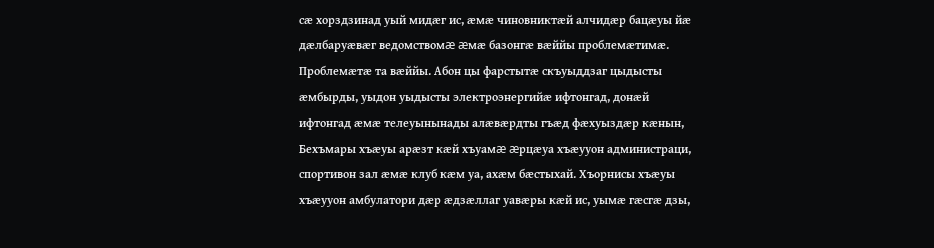сæ хорздзинад уый мидæг ис, æмæ чиновниктæй алчидæр бацæуы йæ дæлбаруæвæг ведомствомæ æмæ базонгæ вæййы проблемæтимæ. Проблемæтæ та вæййы. Абон цы фарстытæ скъуыддзаг цыдысты æмбырды, уыдон уыдысты электроэнергийæ ифтонгад, донæй ифтонгад æмæ телеуынынады алæвæрдты гъæд фæхуыздæр кæнын, Бехъмары хъæуы арæзт кæй хъуамæ æрцæуа хъæууон администраци, спортивон зал æмæ клуб кæм уа, ахæм бæстыхай. Хъорнисы хъæуы хъæууон амбулатори дæр æдзæллаг уавæры кæй ис, уымæ гæсгæ дзы,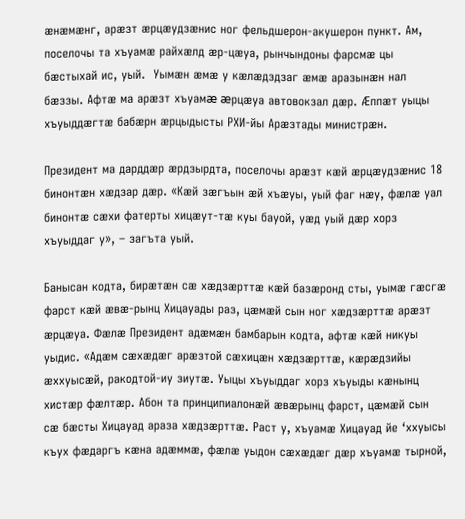æнæмæнг, арæзт æрцæудзæнис ног фельдшерон-акушерон пункт. Ам, поселочы та хъуамæ райхæлд æр-цæуа, рынчындоны фарсмæ цы бæстыхай ис, уый.  Уымæн æмæ у кæлæдздзаг æмæ аразынæн нал бæззы. Афтæ ма арæзт хъуамæ æрцæуа автовокзал дæр. Æппæт уыцы хъуыддæгтæ бабæрн æрцыдысты РХИ-йы Арæзтады министрæн.

Президент ма дарддæр æрдзырдта, поселочы арæзт кæй æрцæудзæнис 18 бинонтæн хæдзар дæр. «Кæй зæгъын æй хъæуы, уый фаг нæу, фæлæ уал бинонтæ сæхи фатерты хицæут-тæ куы бауой, уæд уый дæр хорз хъуыддаг у», – загъта уый.

Банысан кодта, бирæтæн сæ хæдзæрттæ кæй базæронд сты, уымæ гæсгæ фарст кæй æвæ-рынц Хицауады раз, цæмæй сын ног хæдзæрттæ арæзт æрцæуа. Фæлæ Президент адæмæн бамбарын кодта, афтæ кæй никуы уыдис. «Адæм сæхæдæг арæзтой сæхицæн хæдзæрттæ, кæрæдзийы æххуысæй, ракодтой-иу зиутæ. Уыцы хъуыддаг хорз хъуыды кæнынц хистæр фæлтæр. Абон та принципиалонæй æвæрынц фарст, цæмæй сын сæ бæсты Хицауад араза хæдзæрттæ. Раст у, хъуамæ Хицауад йе ‘ххуысы къух фæдаргъ кæна адæммæ, фæлæ уыдон сæхæдæг дæр хъуамæ тырной,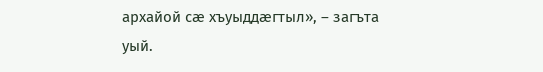архайой сæ хъуыддæгтыл», – загъта уый.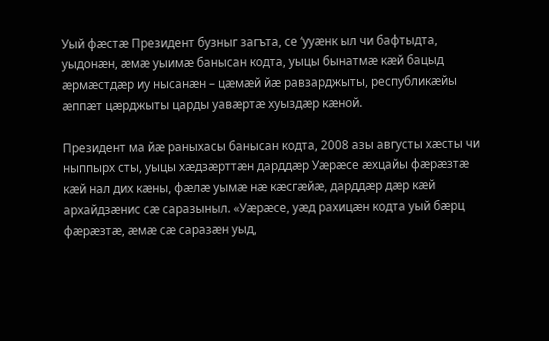Уый фæстæ Президент бузныг загъта, се ‘ууæнк ыл чи бафтыдта, уыдонæн, æмæ уыимæ банысан кодта, уыцы бынатмæ кæй бацыд æрмæстдæр иу нысанæн – цæмæй йæ равзарджыты, республикæйы æппæт цæрджыты царды уавæртæ хуыздæр кæной.

Президент ма йæ раныхасы банысан кодта, 2008 азы августы хæсты чи ныппырх сты, уыцы хæдзæрттæн дарддæр Уæрæсе æхцайы фæрæзтæ кæй нал дих кæны, фæлæ уымæ нæ кæсгæйæ, дарддæр дæр кæй архайдзæнис сæ саразыныл. «Уæрæсе, уæд рахицæн кодта уый бæрц фæрæзтæ, æмæ сæ саразæн уыд,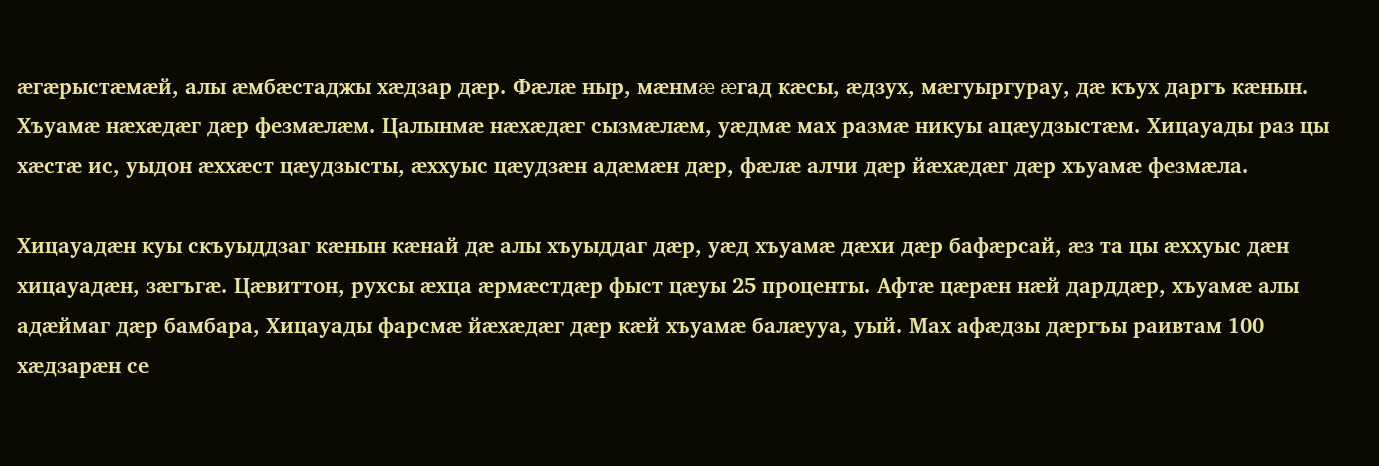æгæрыстæмæй, алы æмбæстаджы хæдзар дæр. Фæлæ ныр, мæнмæ æгад кæсы, æдзух, мæгуыргурау, дæ къух даргъ кæнын. Хъуамæ нæхæдæг дæр фезмæлæм. Цалынмæ нæхæдæг сызмæлæм, уæдмæ мах размæ никуы ацæудзыстæм. Хицауады раз цы хæстæ ис, уыдон æххæст цæудзысты, æххуыс цæудзæн адæмæн дæр, фæлæ алчи дæр йæхæдæг дæр хъуамæ фезмæла.

Хицауадæн куы скъуыддзаг кæнын кæнай дæ алы хъуыддаг дæр, уæд хъуамæ дæхи дæр бафæрсай, æз та цы æххуыс дæн хицауадæн, зæгъгæ. Цæвиттон, рухсы æхца æрмæстдæр фыст цæуы 25 проценты. Афтæ цæрæн нæй дарддæр, хъуамæ алы адæймаг дæр бамбара, Хицауады фарсмæ йæхæдæг дæр кæй хъуамæ балæууа, уый. Мах афæдзы дæргъы раивтам 100  хæдзарæн се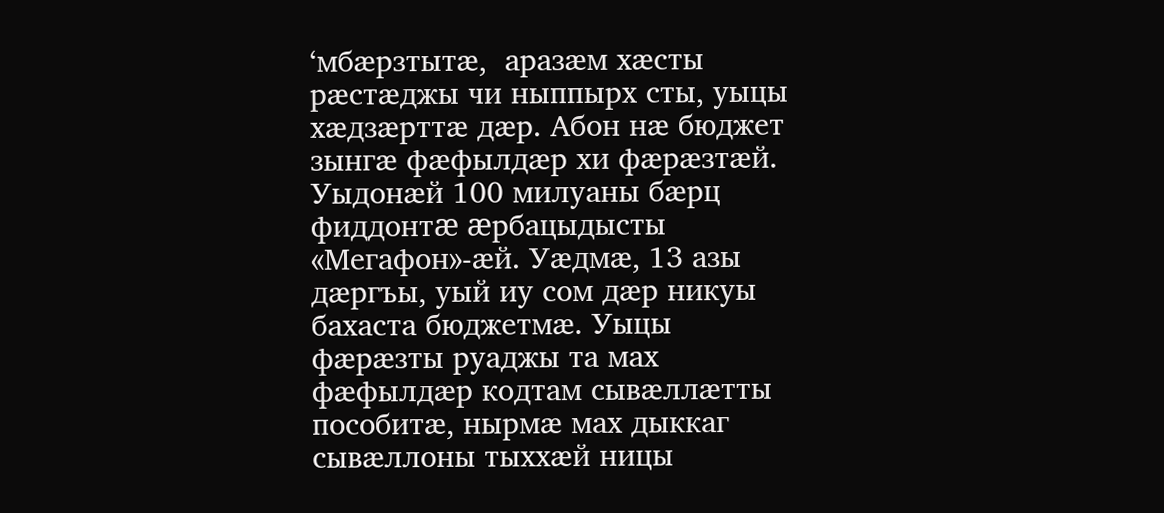‘мбæрзтытæ,  аразæм хæсты рæстæджы чи ныппырх сты, уыцы хæдзæрттæ дæр. Абон нæ бюджет зынгæ фæфылдæр хи фæрæзтæй. Уыдонæй 100 милуаны бæрц фиддонтæ æрбацыдысты «Мегафон»-æй. Уæдмæ, 13 азы дæргъы, уый иу сом дæр никуы бахаста бюджетмæ. Уыцы фæрæзты руаджы та мах фæфылдæр кодтам сывæллæтты пособитæ, нырмæ мах дыккаг сывæллоны тыххæй ницы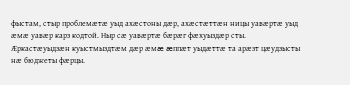фыстам, стыр проблемæтæ уыд ахæстоны дæр, ахæстæттæн ницы уавæртæ уыд æмæ уавæр карз кодтой. Ныр сæ уавæртæ бæрæг фæхуыздæр сты. Æркастæуыдзæн куыстмыздтæм дæр æмæ æппæт уыдæттæ та арæзт цæудзысты нæ бюджеты фæрцы.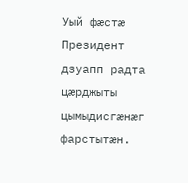Уый фæстæ Президент дзуапп радта цæрджыты цымыдисгæнæг фарстытæн.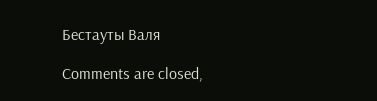Бестауты Валя

Comments are closed,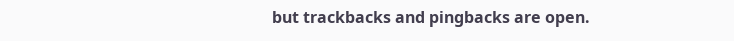but trackbacks and pingbacks are open.